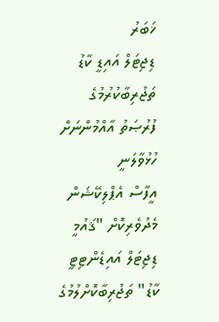ޚަބަރު
ޑިޖިޓަލް އައިޑީ ކާޑު ތަޖުރިބާކުރުމުގެ ފުރުޞަތު އާއްމުންނަށް ހުޅުވާލަނީ
އީފާސް އެޕްލިކޭޝަން މެދުވެރިކޮށް "ޤައުމީ ޑިޖިޓަލް އައިޑެންޓިޓީ ކާޑު" ތަޖުރިބާކޮށްލުމުގެ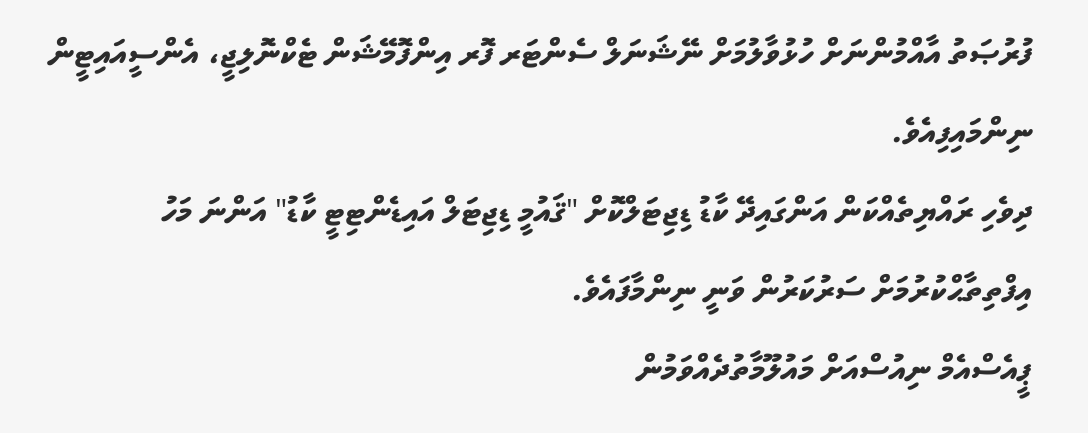ފުރުޞަތު އާއްމުންނަށް ހުޅުވާލުމަށް ނޭޝަނަލް ސެންޓަރ ފޮރ އިންފޮމޭޝަން ޓެކްނޮލިޖީ، އެންސީއައިޓީން ނިންމައިފިއެވެ.
ދިވެހި ރައްޔިތެއްކަން އަންގައިދޭ ކާޑު ޑިޖިޓަލްކޮށް "ޤައުމީ ޑިޖިޓަލް އައިޑެންޓިޓީ ކާޑު" އަންނަ މަހު އިފްތިތާޙްކުރުމަށް ސަރުކަރުން ވަނީ ނިންމާފައެވެ.
ޕީއެސްއެމް ނިއުސްއަށް މައުލޫމާތުދެއްވަމުން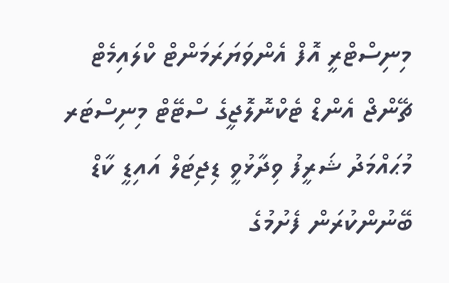މިނިސްޓްރީ އޮފް އެންވަޔަރަމަންޓް ކްލައިމެޓް ޗޭންޖް އެންޑް ޓެކްނޮލޮޖީގެ ސްޓޭޓް މިނިސްޓަރ މުޙައްމަދު ޝަރީފު ވިދާޅުވީ ޑިޖިޓަލް އައިޑީ ކާޑް ބޭނުންކުރަން ފެށުމުގެ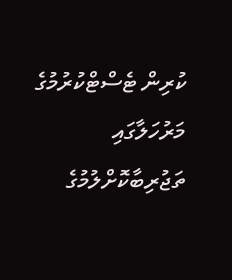ކުރިން ޓެސްޓްކުރުމުގެ މަރުހަލާގައި ތަޖުރިބާކޮށްލުމުގެ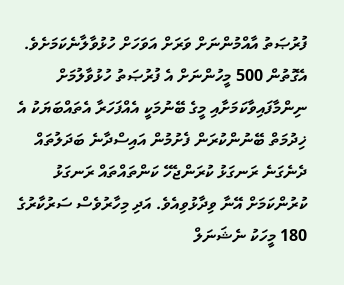ފުރުޞަތު އާއްމުންނަށް ވަރަށް އަވަހަށް ހުޅުވާލާނެކަމަށެވެ. އެގޮތުން 500 މީހުންނަށް އެ ފުރުޞަތު ހުޅުވާލުމަށް ނިންމާފައިވާކަމަށާއި މީގެ ބޭނުމަކީ އެއްފަހަރާ އެތައްބަޔަކު އެ ޚިދުމަތް ބޭނުންކުރަން ފެށުމުން އައިސްދާނެ ބަދަލުތައް ދެނެގަނެ ރަނގަޅު ކުރަންޖެހޭ ކަންތައްތައް ރަނގަޅު ކުރުންކަމަށް އޭނާ ވިދާޅުވިއެވެ. އަދި މިހާރުވެސް ސަރުކާރުގެ 180 މީހަކު ނެޝަނަލް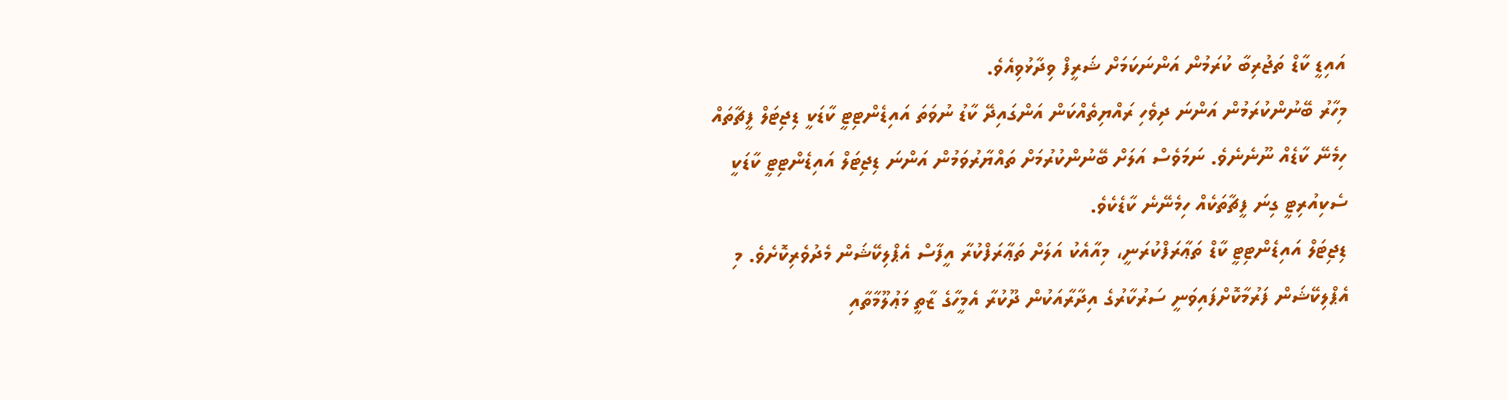އައިޑީ ކާޑް ތަޖުރިބާ ކުރަމުން އަންނަކަމަށް ޝަރީފް ވިދާޅުވިއެވެ.
މިހާރު ބޭނުންކުރަމުން އަންނަ ދިވެހި ރައްޔިތެއްކަން އަންގައިދޭ ކާޑު ނުވަތަ އައިޑެންޓިޓީ ކާޑަކީ ޑިޖިޓަލް ފީޗާތައް ހިމެނޭ ކާޑެއް ނޫނެނެވެ. ނަމަވެސް އަލަށް ބޭނުންކުރުމަށް ތައްޔާރުވަމުން އަންނަ ޑިޖިޓަލް އައިޑެންޓިޓީ ކާޑަކީ ސެކިއުރިޓީ ގިނަ ފީޗާތަކެއް ހިމެނޭނެ ކާޑެކެވެ.
ޑިޖިޓަލް އައިޑެންޓިޓީ ކާޑް ތަޢާރަފްކުރަނީ، މިއާއެކު އަލަށް ތަޢާރަފްކުރާ އީފާސް އެޕްލިކޭޝަން މެދުވެރިކޮށެވެ. މި އެޕްލިކޭޝަން ފަރުމާކޮށްފައިވަނީ ސަރުކާރުގެ އިދާރާއަކުން ދޫކުރާ އެމީހާގެ ޒާތީ މަޢުލޫމާތާއި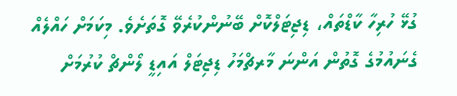ގުޅޭ ހުރިހާ ކާޑްތައް، ޑިޖިޓަލްކޮށް ބޭނުންކުރެވޭ ގޮތަށެވެ. މިކަމަށް ހައްލެއް ގެނައުމުގެ ގޮތުން އަންނަ މާރޗްމަހު ޑިޖިޓަލް އައިޑީ ލޯންޗް ކުރުމަށް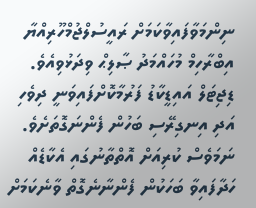ނިންމަވާފައިވާކަމަށް ރައީސުލްޖުމްހޫރިއްޔާ އިބްރާހިމް މުހައްމަދު ޞާލިޙް ވިދަޅުވިއެވެ.
ޑިޖިޓަލް އައިޑީކާޑު ފަރުމާކޮށްފައިވަނީ ދިވެހި އަދި އިނގިރޭސި ބަހުން ފެންނަގޮތަށެވެ. ނަމަވެސް ކުރިއަށް އޮތްތާނުގައި އެކާޑެއް ހަދާފައިވާ ބަހަކުން ފެންނާނެގޮތް ވާނެކަމަށް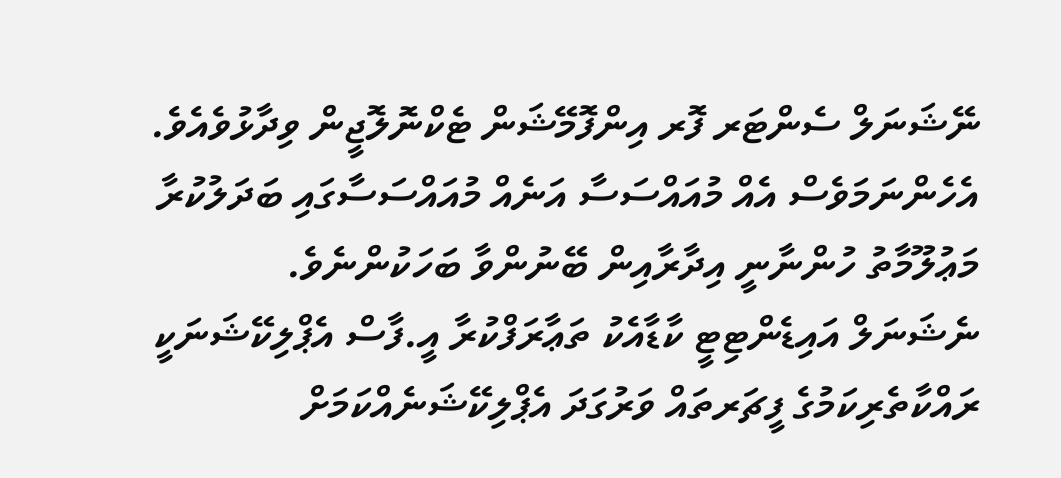ނޭޝަނަލް ސެންޓަރ ފޮރ އިންފޮމޭޝަން ޓެކްނޮލޮޖީން ވިދާޅުވެއެވެ. އެހެންނަމަވެސް އެއް މުއައްސަސާ އަނެއް މުއައްސަސާގައި ބަދަލުކުރާ މަޢުލޫމާތު ހުންނާނީ އިދާރާއިން ބޭނުންވާ ބަހަކުންނެވެ.
ނެޝަނަލް އައިޑެންޓިޓީ ކާޑާއެކު ތަޢާރަފްކުރާ އީ.ފާސް އެޕްލިކޭޝަނަކީ ރައްކާތެރިކަމުގެ ފީޗަރތައް ވަރުގަދަ އެޕްލިކޭޝަނެއްކަމަށް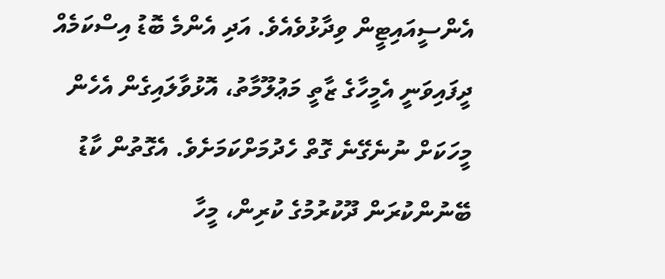އެންސީއައިޓީން ވިދާޅުވެއެވެ. އަދި އެންމެ ބޮޑު އިސްކަމެއް ދީފައިވަނީ އެމީހާގެ ޒާތީ މަޢުލޫމާތު، އޮޅުވާލައިގެން އެހެން މީހަކަށް ނުނެގޭނެ ގޮތް ހެދުމަށްކަމަށެވެ. އެގޮތުން ކާޑު ބޭނުންކުރަން ދޫކުރުމުގެ ކުރިން، މީހާ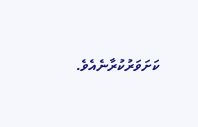ކަށަވަރުކުރާނެއެވެ.